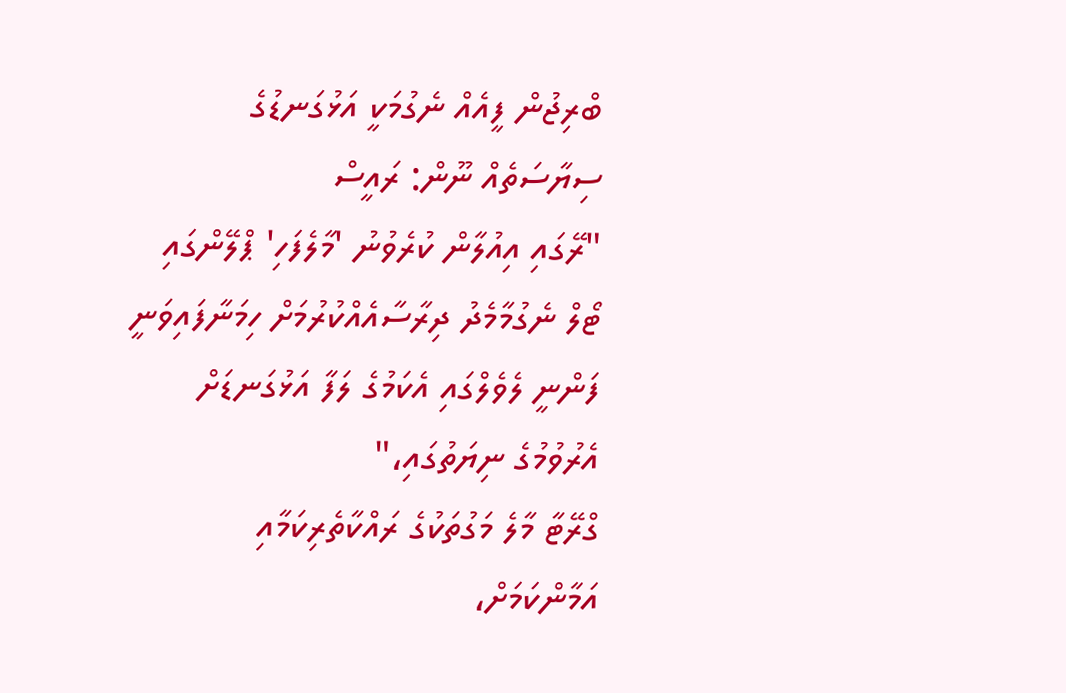ބްރިޖުން ފީއެއް ނެގުމަކީ އަޅުގަނޑުގެ ސިޔާސަތެއް ނޫން: ރައީސް
"ރޭގައި އިއުލާން ކުރެވުނު 'މާލެފަހި' ޕްލޭންގައި ޓޯލް ނެގުމާމެދު ދިރާސާއެއްކުރުމަށް ހިމަނާފައިވަނީ ފަންނީ ލެވެލްގައި އެކަމުގެ ލަފާ އަޅުގަނޑަށް އެރުވުމުގެ ނިޔަތުގައި،"
ގްރޭޓާ މާލެ މަގުތަކުގެ ރައްކާތެރިކަމާއި އަމާންކަމަށް،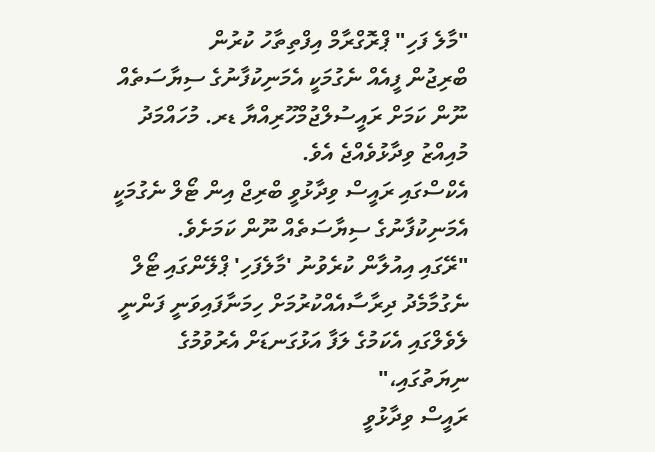"މާލެ ފަހި" ޕްރޮގްރާމް އިފްތިތާހު ކުރުން
ބްރިޖުން ފީއެއް ނެގުމަކީ އެމަނިކުފާނުގެ ސިޔާސަތެއް ނޫން ކަމަށް ރައީސުލްޖުމްހޫރިއްޔާ ޑރ. މުހައްމަދު މުއިއްޒު ވިދާޅުވެއްޖެ އެވެ.
އެކްސްގައި ރައީސް ވިދާޅުވީ ބްރިޖް އިން ޓޯލް ނެގުމަކީ އެމަނިކުފާނުގެ ސިޔާސަތެއް ނޫން ކަމަށެވެ.
"ރޭގައި އިއުލާން ކުރެވުނު 'މާލެފަހި' ޕްލޭންގައި ޓޯލް ނެގުމާމެދު ދިރާސާއެއްކުރުމަށް ހިމަނާފައިވަނީ ފަންނީ ލެވެލްގައި އެކަމުގެ ލަފާ އަޅުގަނޑަށް އެރުވުމުގެ ނިޔަތުގައި،"
ރައީސް ވިދާޅުވީ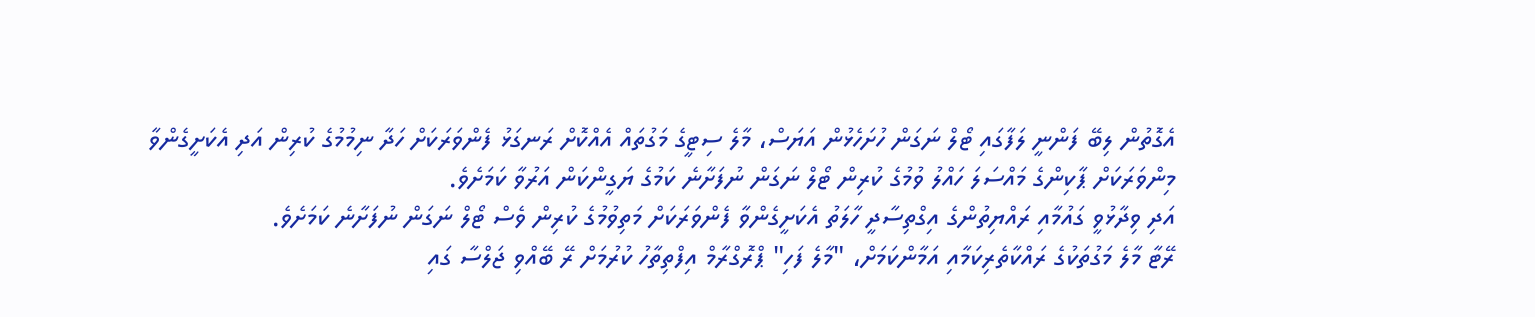އެގޮތުން ލިބޭ ފަންނީ ލަފާގައި ޓޯލް ނަގަން ހުށަހެޅުން އަޔަސް، މާލެ ސިޓީގެ މަގުތައް އެއްކޮށް ރަނގަޅު ފެންވަރަކަށް ހަދާ ނިމުމުގެ ކުރިން އަދި އެކަށީގެންވާ މިންވަރަކަށް ޕާކިންގެ މައްސަލަ ހައްލު ވުމުގެ ކުރިން ޓޯލް ނަގަން ނުފަށާނެ ކަމުގެ ޔަގީންކަން އަރުވާ ކަމަށެވެ.
އަދި ވިދާޅުވީ ގައުމާއި ރައްޔިތުންގެ އިގްތިސާދީ ހާލަތު އެކަށީގެންވާ ފެންވަރަކަށް މަތިވުމުގެ ކުރިން ވެސް ޓޯލް ނަގަން ނުފަށާނެ ކަމަށެވެ.
ރޭޓާ މާލެ މަގުތަކުގެ ރައްކާތެރިކަމާއި އަމާންކަމަށް، "މާލެ ފަހި" ޕްރޮގްރާމް އިފްތިތާހު ކުރުމަށް ރޭ ބޭއްވި ޖަލްސާ ގައި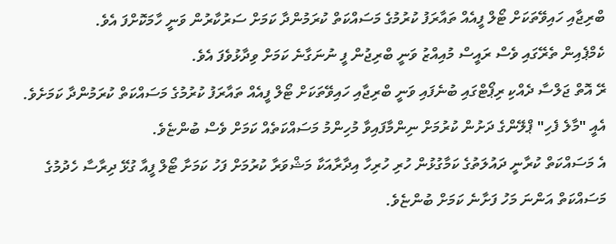ބްރިޖާއި ހައިވޭތަކަށް ޓޯލް ފީއެއް ތައާރަފު ކުރުމުގެ މަސައްކަތް ކުރަމުންދާ ކަމަށް ސަރުކާރުން ވަނީ ހާމަކޮށްފަ އެވެ.
ކެމްޕެއިން ތެރޭގައި ވެސް ރައީސް މުއިއްޒު ވަނީ ބްރިޖުން ފީ ނުނަގާނެ ކަމަށް ވިދާޅުވެފަ އެވެ.
ރޭ އޮތް ޖަލްސާ ދެއްކި ރިޕޯޓްގައި ބުނެފައި ވަނީ ބްރިޖާއި ހައިވޭތަކަށް ޓޯލް ފީއެއް ތައާރަފު ކުރުމުގެ މަސައްކަތް ކުރަމުންދާ ކަމަށެވެ. އެއީ "މާލެ ފެހި" ޕްލޭންގެ ދަށުން ކުރުމަށް ނިންމާފައިވާ މުހިންމު މަސައްކަތެއް ކަމަށް ވެސް ބުންޏެވެ.
އެ މަސައްކަތް ކުރާނީ ދައުލަތުގެ ކަމާގުޅުން ހުރި ހުރިހާ އިދާރާއަކާ މަޝްވަރާ ކުރުމަށް ފަހު ކަމަށާ ޓޯލް ފީއާ ގުޅޭ ދިރާސާ ހެދުމުގެ މަސައްކަތް އަންނަ މަހު ފަށާނެ ކަމަށް ބުންޏެވެ.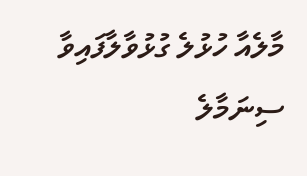މާލެއާ ހުޅުލެ ގުޅުވާލާފައިވާ ސިނަމާލެ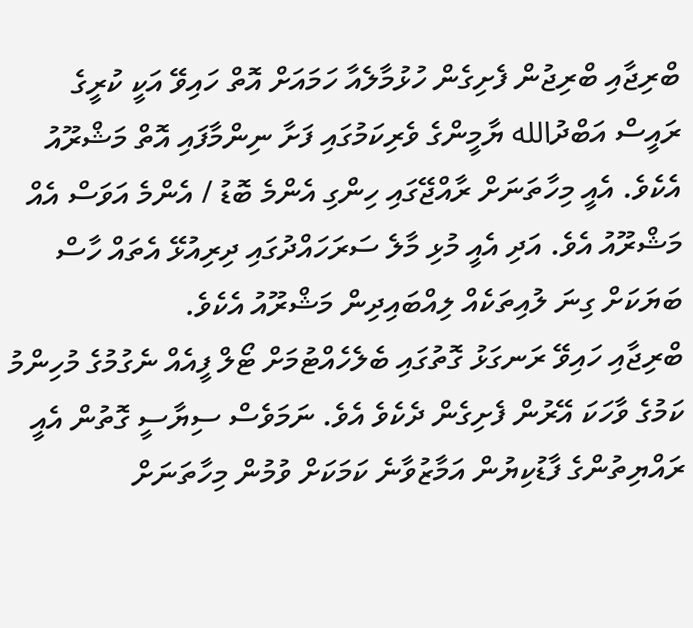ބްރިޖާއި ބްރިޖުން ފެށިގެން ހުޅުމާލެއާ ހަމައަށް އޮތް ހައިވޭ އަކީ ކުރީގެ ރައީސް އަބްދުالله ޔާމީންގެ ވެރިކަމުގައި ފަށާ ނިންމާފައި އޮތް މަޝްރޫއު އެކެވެ. އެއީ މިހާތަނަށް ރާއްޖޭގައި ހިންގި އެންމެ ބޮޑު / އެންމެ އަވަސް އެއް މަޝްރޫއު އެވެ. އަދި އެއީ މުޅި މާލެ ސަރަހައްދުގައި ދިރިއުޅޭ އެތައް ހާސް ބަޔަކަށް ގިނަ ލުއިތަކެއް ލިއްބައިދިން މަޝްރޫއު އެކެވެ.
ބްރިޖާއި ހައިވޭ ރަނގަޅު ގޮތުގައި ބެލެހެއްޓުމަށް ޓޯލް ފީއެއް ނެގުމުގެ މުހިންމު ކަމުގެ ވާހަކަ އޭރުން ފެށިގެން ދެކެވެ އެވެ. ނަމަވެސް ސިޔާސީ ގޮތުން އެއީ ރައްޔިތުންގެ ފާޑުކިޔުން އަމާޒުވާނެ ކަމަކަށް ވުމުން މިހާތަނަށް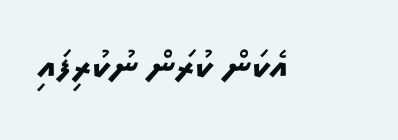އެކަން ކުރަން ނުކުރިފައި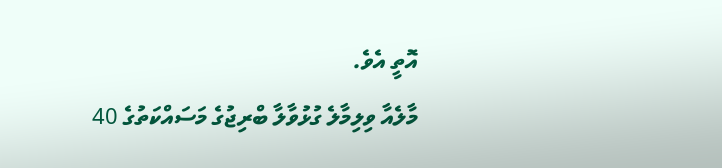އޮތީ އެވެ.
މާލެއާ ވިލިމާލެ ގުޅުވާލާ ބްރިޖުގެ މަސައްކަތުގެ 40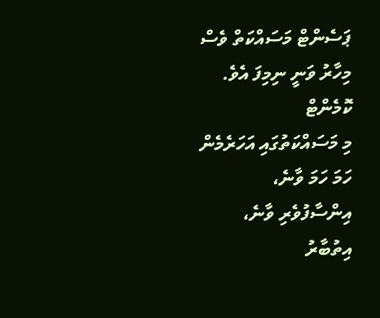ޕަސެންޓް މަސައްކަތް ވެސް މިހާރު ވަނީ ނިމިފަ އެވެ.
ކޮމެންޓް
މި މަސައްކަތުގައި އަހަރެމެން ހަމަ ހަމަ ވާނެ، އިންސާފުވެރި ވާނެ، އިތުބާރު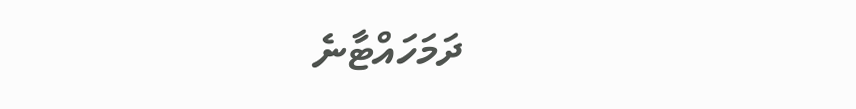ދަމަހައްޓާނެ